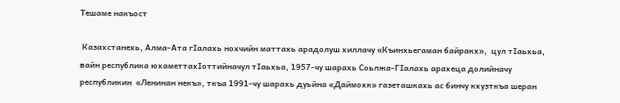Тешаме накъост

 Казахстанехь, Алма-Ата гIалахь нохчийн маттахь арадолуш хиллачу «Къинхьегаман байракх»,  цул тIаьхьа, вайн республика юхаметтахIоттийначул тIаьхьа, 1957-чу шарахь Соьлжа-ГIалахь арахеца долийначу республикин  «Ленинан некъ», ткъа 1991-чу шарахь дуьйна «Даймохк» газеташкахь ас бинчу кхузткъа шеран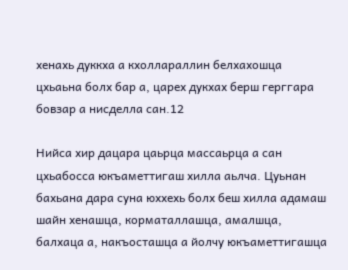хенахь дуккха а кхоллараллин белхахошца цхьаьна болх бар а, царех дукхах берш герггара бовзар а нисделла сан.12

Нийса хир дацара цаьрца массаьрца а сан цхьабосса юкъаметтигаш хилла аьлча. Цуьнан бахьана дара суна юххехь болх беш хилла адамаш шайн хенашца, корматаллашца, амалшца, балхаца а, накъосташца а йолчу юкъаметтигашца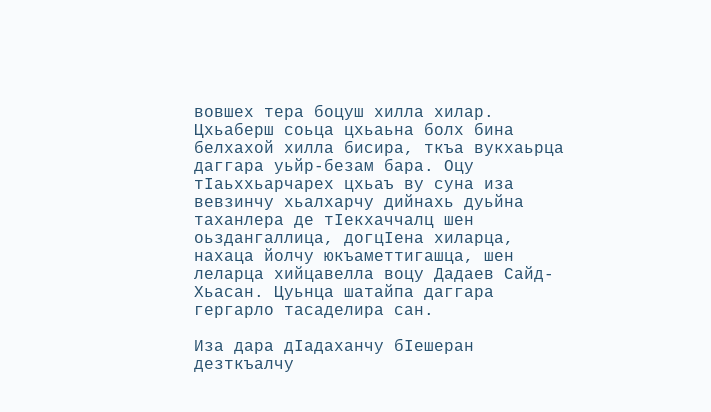вовшех тера боцуш хилла хилар. Цхьаберш соьца цхьаьна болх бина белхахой хилла бисира, ткъа вукхаьрца даггара уьйр-безам бара. Оцу тIаьххьарчарех цхьаъ ву суна иза вевзинчу хьалхарчу дийнахь дуьйна таханлера де тIекхаччалц шен оьздангаллица, догцIена хиларца, нахаца йолчу юкъаметтигашца, шен леларца хийцавелла воцу Дадаев Сайд-Хьасан. Цуьнца шатайпа даггара гергарло тасаделира сан.

Иза дара дIадаханчу бIешеран дезткъалчу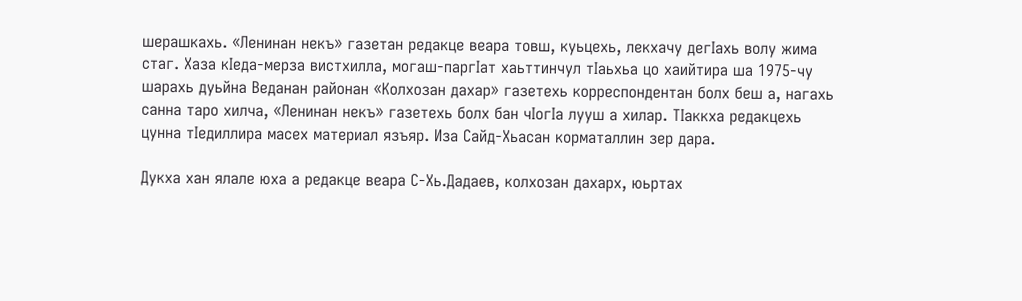шерашкахь. «Ленинан некъ» газетан редакце веара товш, куьцехь, лекхачу дегIахь волу жима стаг. Хаза кIеда-мерза вистхилла, могаш-паргIат хаьттинчул тIаьхьа цо хаийтира ша 1975-чу шарахь дуьйна Веданан районан «Колхозан дахар» газетехь корреспондентан болх беш а, нагахь санна таро хилча, «Ленинан некъ» газетехь болх бан чIогIа лууш а хилар. ТIаккха редакцехь цунна тIедиллира масех материал язъяр. Иза Сайд-Хьасан корматаллин зер дара.

Дукха хан ялале юха а редакце веара С-Хь.Дадаев, колхозан дахарх, юьртах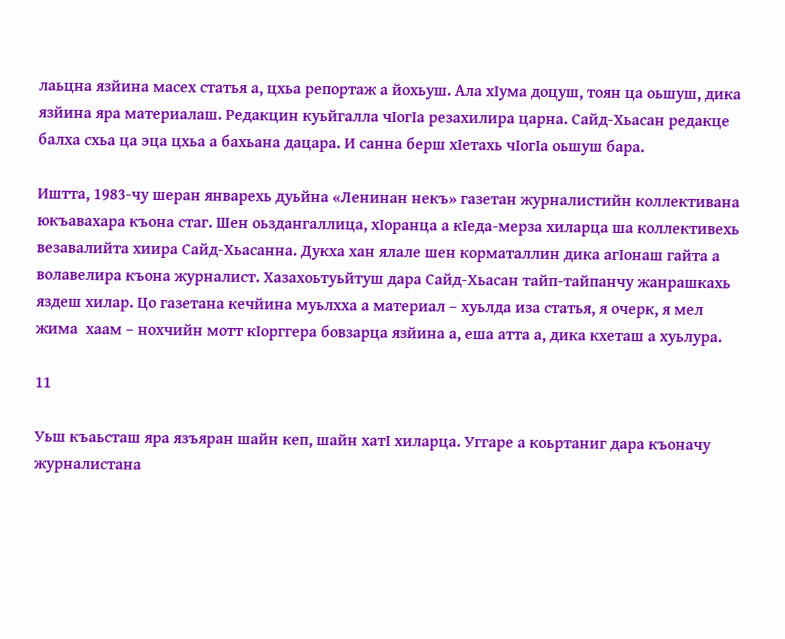лаьцна язйина масех статья а, цхьа репортаж а йохьуш. Ала хIума доцуш, тоян ца оьшуш, дика язйина яра материалаш. Редакцин куьйгалла чIогIа резахилира царна. Сайд-Хьасан редакце балха схьа ца эца цхьа а бахьана дацара. И санна берш хIетахь чIогIа оьшуш бара.

Иштта, 1983-чу шеран январехь дуьйна «Ленинан некъ» газетан журналистийн коллективана юкъавахара къона стаг. Шен оьздангаллица, хIоранца а кIеда-мерза хиларца ша коллективехь везавалийта хиира Сайд-Хьасанна. Дукха хан ялале шен корматаллин дика агIонаш гайта а волавелира къона журналист. Хазахоьтуьйтуш дара Сайд-Хьасан тайп-тайпанчу жанрашкахь яздеш хилар. Цо газетана кечйина муьлхха а материал – хуьлда иза статья, я очерк, я мел жима  хаам – нохчийн мотт кIорггера бовзарца язйина а, еша атта а, дика кхеташ а хуьлура.

11

Уьш къаьсташ яра язъяран шайн кеп, шайн хатI хиларца. Уггаре а коьртаниг дара къоначу журналистана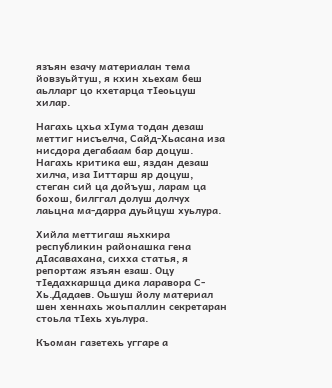язъян езачу материалан тема йовзуьйтуш, я кхин хьехам беш аьлларг цо кхетарца тIеоьцуш хилар.

Нагахь цхьа хIума тодан дезаш меттиг нисъелча, Сайд-Хьасана иза нисдора дегабаам бар доцуш. Нагахь критика еш, яздан дезаш хилча, иза Iиттарш яр доцуш, стеган сий ца дойъуш, ларам ца бохош, билггал долуш долчух лаьцна ма-дарра дуьйцуш хуьлура.

Хийла меттигаш яьхкира республикин районашка гена дIасавахана, сихха статья, я репортаж язъян езаш. Оцу тIедахкаршца дика ларавора С-Хь.Дадаев. Оьшуш йолу материал шен хеннахь жоьпаллин секретаран стоьла тIехь хуьлура.

Къоман газетехь уггаре а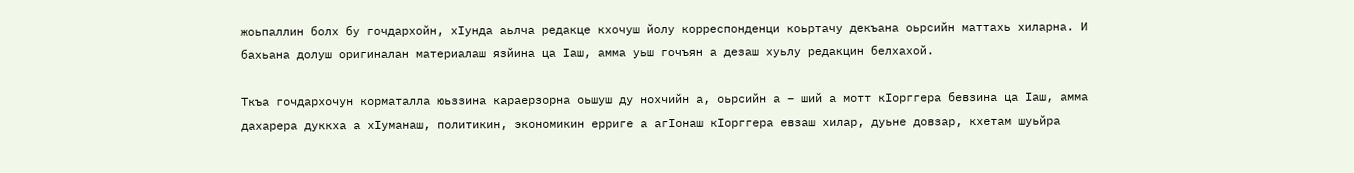жоьпаллин болх бу гочдархойн, хIунда аьлча редакце кхочуш йолу корреспонденци коьртачу декъана оьрсийн маттахь хиларна. И бахьана долуш оригиналан материалаш язйина ца Iаш, амма уьш гочъян а дезаш хуьлу редакцин белхахой.

Ткъа гочдархочун корматалла юьззина караерзорна оьшуш ду нохчийн а, оьрсийн а – ший а мотт кIорггера бевзина ца Iаш, амма дахарера дуккха а хIуманаш, политикин, экономикин ерриге а агIонаш кIорггера евзаш хилар, дуьне довзар, кхетам шуьйра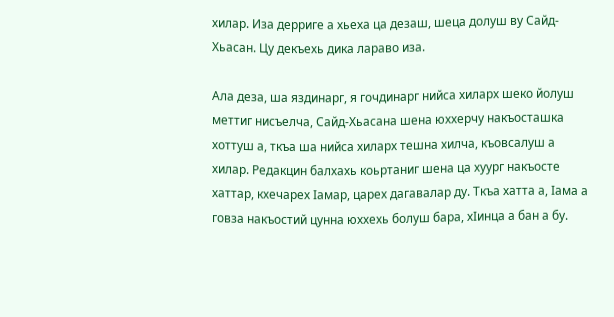хилар. Иза дерриге а хьеха ца дезаш, шеца долуш ву Сайд-Хьасан. Цу декъехь дика лараво иза.

Ала деза, ша яздинарг, я гочдинарг нийса хиларх шеко йолуш меттиг нисъелча, Сайд-Хьасана шена юххерчу накъосташка хоттуш а, ткъа ша нийса хиларх тешна хилча, къовсалуш а хилар. Редакцин балхахь коьртаниг шена ца хуург накъосте хаттар, кхечарех Iамар, царех дагавалар ду. Ткъа хатта а, Iама а говза накъостий цунна юххехь болуш бара, хIинца а бан а бу.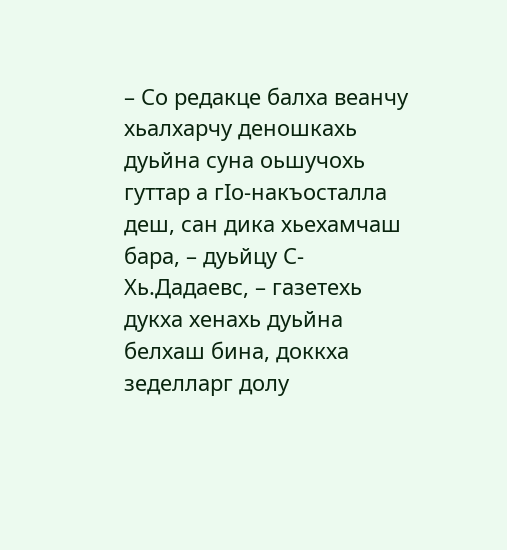– Со редакце балха веанчу хьалхарчу деношкахь дуьйна суна оьшучохь гуттар а гIо-накъосталла деш, сан дика хьехамчаш бара, – дуьйцу С-Хь.Дадаевс, – газетехь дукха хенахь дуьйна белхаш бина, доккха зеделларг долу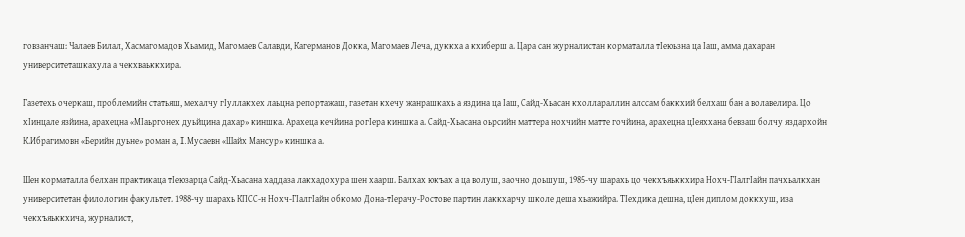говзанчаш: Чалаев Билал, Хасмагомадов Хьамид, Магомаев Салавди, Кагерманов Докка, Магомаев Леча, дуккха а кхиберш а. Цара сан журналистан корматалла тIеюьзна ца Iаш, амма дахаран университеташкахула а чекхваьккхира.

Газетехь очеркаш, проблемийн статьяш, мехалчу гIуллакхех лаьцна репортажаш, газетан кхечу жанрашкахь а яздина ца Iаш, Сайд-Хьасан кхоллараллин алссам баккхий белхаш бан а волавелира. Цо хIинцале язйина, арахецна «МIаьргонех дуьйцина дахар» киншка. Арахеца кечйина рогIера киншка а. Сайд-Хьасана оьрсийн маттера нохчийн матте гочйина, арахецна цIеяххана бевзаш болчу яздархойн К.Ибрагимовн «Берийн дуьне» роман а, I.Мусаевн «Шайх Мансур» киншка а.

Шен корматалла белхан практикаца тIеюзарца Сайд-Хьасана хаддаза лакхадохура шен хаарш. Балхах юкъах а ца волуш, заочно доьшуш, 1985-чу шарахь цо чекхъяьккхира Нохч-ГIалгIайн пачхьалкхан университетан филологин факультет. 1988-чу шарахь КПСС-н Нохч-ГIалгIайн обкомо Дона-тIерачу-Ростове партин лаккхарчу школе деша хьажийра. ТIехдика дешна, цIен диплом доккхуш, иза чекхъяьккхича, журналист,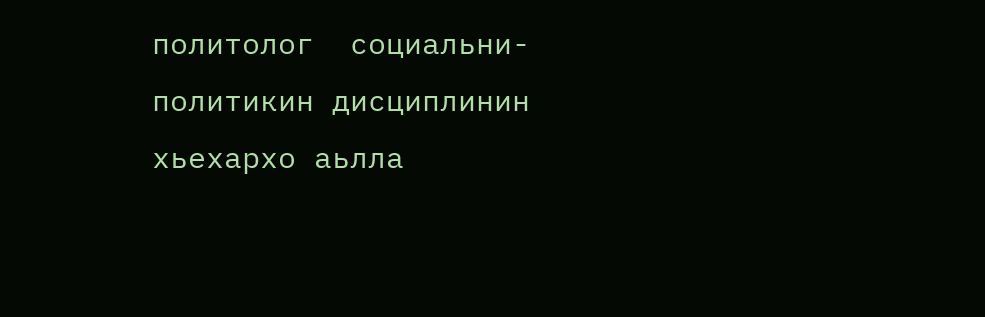политолог  социальни-политикин дисциплинин хьехархо аьлла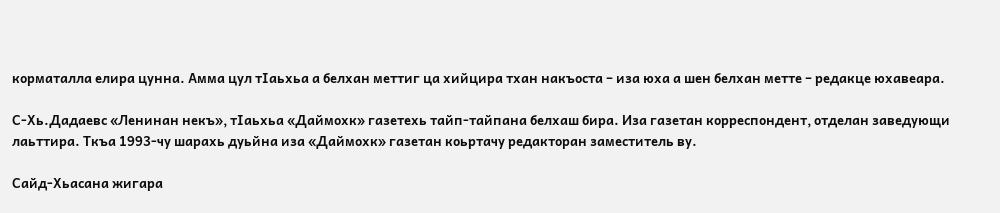корматалла елира цунна. Амма цул тIаьхьа а белхан меттиг ца хийцира тхан накъоста – иза юха а шен белхан метте – редакце юхавеара.

С-Хь.Дадаевс «Ленинан некъ», тIаьхьа «Даймохк» газетехь тайп-тайпана белхаш бира. Иза газетан корреспондент, отделан заведующи лаьттира. Ткъа 1993-чу шарахь дуьйна иза «Даймохк» газетан коьртачу редакторан заместитель ву.

Сайд-Хьасана жигара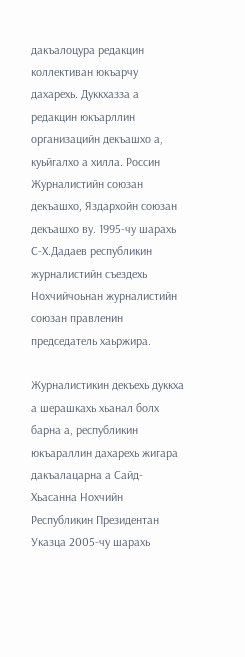дакъалоцура редакцин коллективан юкъарчу дахарехь. Дуккхазза а редакцин юкъарллин организацийн декъашхо а, куьйгалхо а хилла. Россин Журналистийн союзан декъашхо, Яздархойн союзан декъашхо ву. 1995-чу шарахь С-Х.Дадаев республикин журналистийн съездехь Нохчийчоьнан журналистийн союзан правленин председатель хаьржира.

Журналистикин декъехь дуккха а шерашкахь хьанал болх барна а, республикин юкъараллин дахарехь жигара дакъалацарна а Сайд-Хьасанна Нохчийн Республикин Президентан Указца 2005-чу шарахь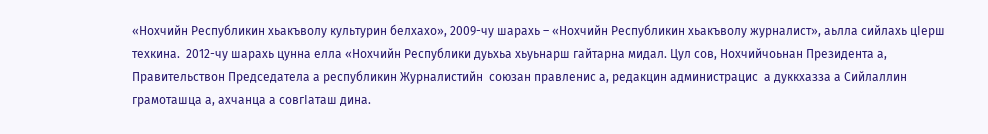«Нохчийн Республикин хьакъволу культурин белхахо», 2009-чу шарахь – «Нохчийн Республикин хьакъволу журналист», аьлла сийлахь цIерш техкина.  2012-чу шарахь цунна елла «Нохчийн Республики дуьхьа хьуьнарш гайтарна мидал. Цул сов, Нохчийчоьнан Президента а, Правительствон Председатела а республикин Журналистийн  союзан правленис а, редакцин администрацис  а дуккхазза а Сийлаллин грамоташца а, ахчанца а совгIаташ дина.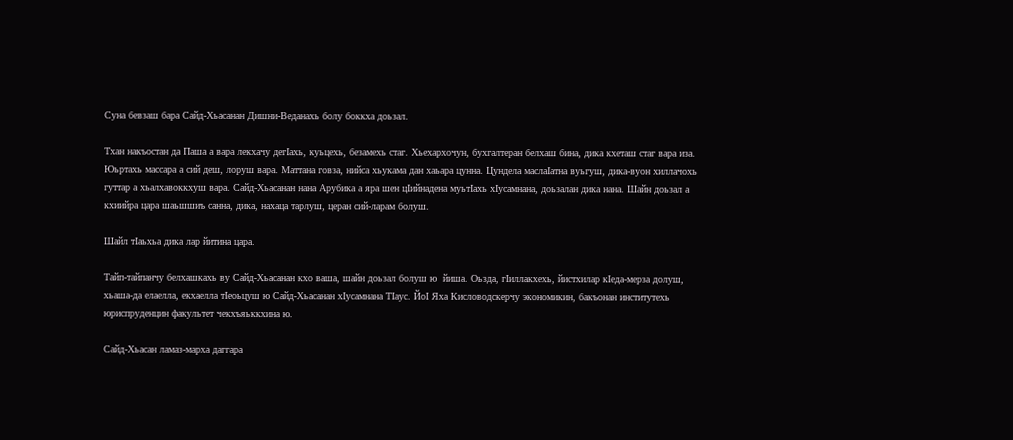Суна бевзаш бара Сайд-Хьасанан Дишни-Веданахь болу боккха доьзал.

Тхан накъостан да Паша а вара лекхачу дегIахь, куьцехь, безамехь стаг. Хьехархочун, бухгалтеран белхаш бина, дика кхеташ стаг вара иза. Юьртахь массара а сий деш, лоруш вара. Маттана говза, нийса хьукама дан хаьара цунна. Цундела маслаIатна вуьгуш, дика-вуон хиллачохь гуттар а хьалхавоккхуш вара. Сайд-Хьасанан нана Арубика а яра шен цIийнадена муьтIахь хIусамнана, доьзалан дика нана. Шайн доьзал а кхиийра цара шаьшшиъ санна, дика, нахаца тарлуш, церан сий-ларам болуш.

Шайл тIаьхьа дика лар йитина цара.

Тайп-тайпанчу белхашкахь ву Сайд-Хьасанан кхо ваша, шайн доьзал болуш ю  йиша. Оьзда, гIиллакхехь, йистхилар кIеда-мерза долуш, хьаша-да елаелла, екхаелла тIеоьцуш ю Сайд-Хьасанан хIусамнана ТIаус. ЙоI Яха Кисловодскерчу экономикин, бакъонан институтехь юриспруденцин факультет чекхъяьккхина ю.

Сайд-Хьасан ламаз-марха даггара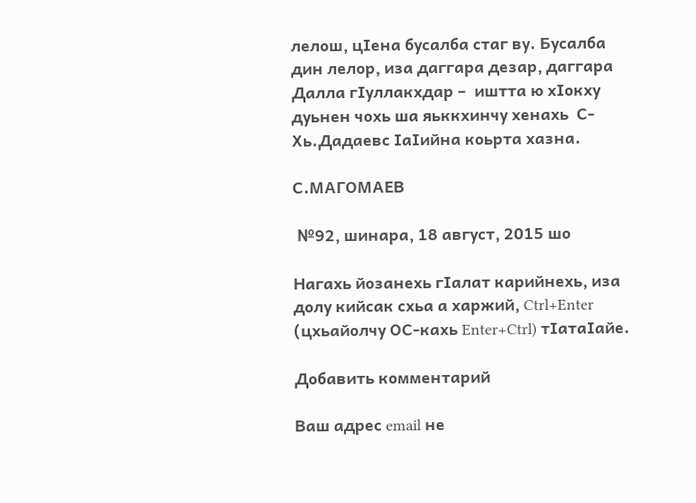лелош, цIена бусалба стаг ву. Бусалба дин лелор, иза даггара дезар, даггара Далла гIуллакхдар –  иштта ю хIокху дуьнен чохь ша яьккхинчу хенахь  С-Хь.Дадаевс IаIийна коьрта хазна.

С.МАГОМАЕВ

 №92, шинара, 18 август, 2015 шо

Нагахь йозанехь гIалат карийнехь, иза долу кийсак схьа а харжий, Ctrl+Enter (цхьайолчу ОС-кахь Enter+Ctrl) тIатаIайе.

Добавить комментарий

Ваш адрес email не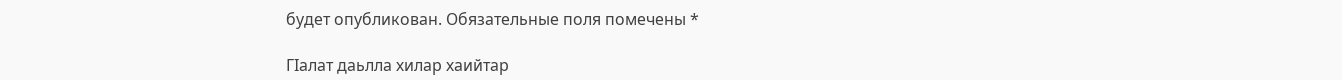будет опубликован. Обязательные поля помечены *

ГIалат даьлла хилар хаийтар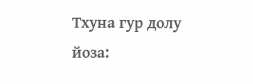Тхуна гур долу йоза: